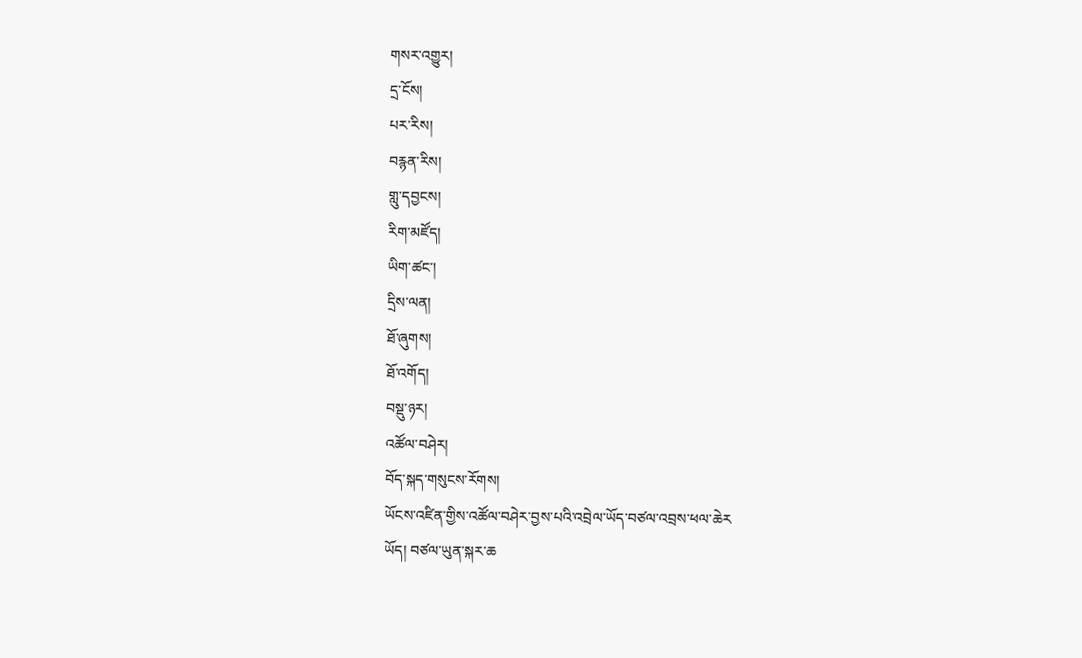གསར་འགྱུར།
དྲ་ངོས།
པར་རིས།
བརྙན་རིས།
གླུ་དབྱངས།
རིག་མཛོད།
ཡིག་ཚང་།
དྲིས་ལན།
ཐོ་ཞུགས།
ཐོ་འགོད།
བསྡུ་ཉར།
འཚོལ་བཤེར།
བོད་སྐད་གསུངས་རོགས།
ཡོངས་འཛིན་གྱིས་འཚོལ་བཤེར་བྱས་པའི་འབྲེལ་ཡོད་བཙལ་འབྲས་ཕལ་ཆེར
ཡོད། བཙལ་ཡུན་སྐར་ཆ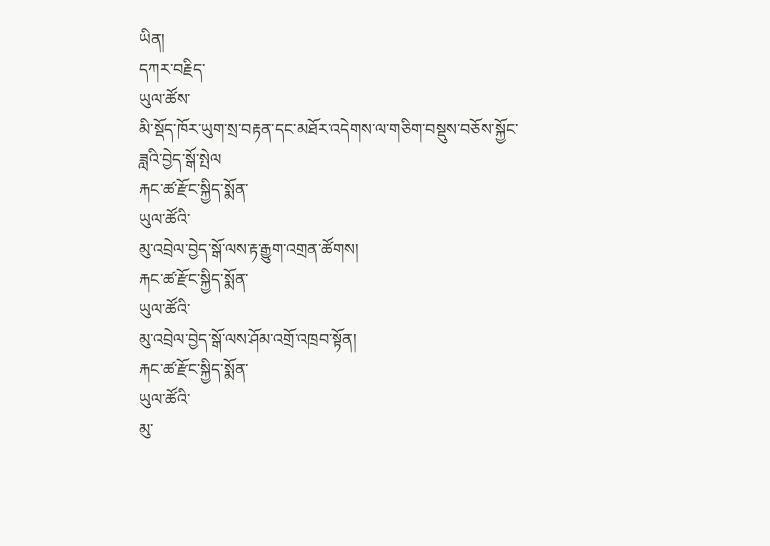ཡིན།
དཀར་བརྗིད་
ཡུལ་ཚོས་
མི་སྡོད་ཁོར་ཡུག་སྲ་བརྟན་དང་མཐོར་འདེགས་ལ་གཅིག་བསྡུས་བཅོས་སྐྱོང་ཟླའི་བྱེད་སྒོ་སྤེལ
རྐང་ཚ་རྫོང་སྐྱིད་སྨོན་
ཡུལ་ཚོའི་
མུ་འབྲེལ་བྱེད་སྒོ་ལས་རྟ་རྒྱུག་འགྲན་ཚོགས།
རྐང་ཚ་རྫོང་སྐྱིད་སྨོན་
ཡུལ་ཚོའི་
མུ་འབྲེལ་བྱེད་སྒོ་ལས་ཤོམ་འགྲོ་འཁྲབ་སྟོན།
རྐང་ཚ་རྫོང་སྐྱིད་སྨོན་
ཡུལ་ཚོའི་
མུ་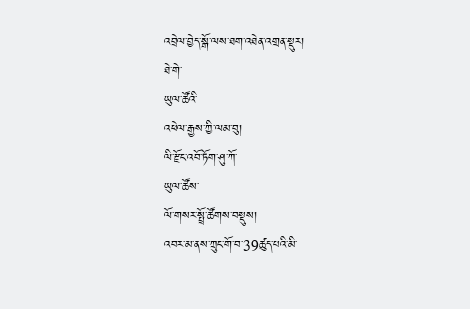འབྲེལ་བྱེད་སྒོ་ལས་ཐག་འཐེན་འགྲན་སྡུར།
ཐེ་གེ་
ཡུལ་ཚོའི་
འཕེལ་རྒྱས་ཀྱི་ལམ་བུ།
ལི་རྫོང་འབོ་ཏོག་ཤུ་ཀོ་
ཡུལ་ཚོས་
ལོ་གསར་སྤྲོ་ཚོགས་བསྡུས།
འབར་མ་ནས་ཀྲུང་གོ་བ་39ཚུད་པའི་མི་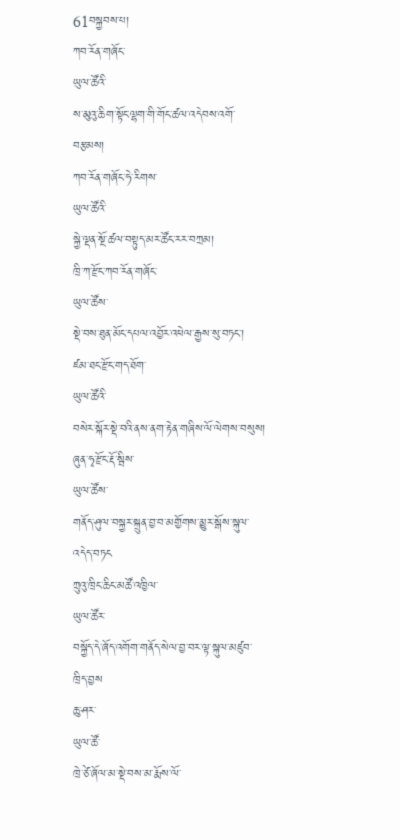61བསྐྱབས་པ།
ཀབ་རོན་གཞོང་
ཡུལ་ཚོའི་
ས་མུའུ་ཆིག་སྟོང་ལྷག་གི་གོང་ཚལ་འདེབས་འགོ་བརྩམས།
ཀབ་རོན་གཞོང་ཧེ་རིགས་
ཡུལ་ཚོའི་
སྐྱེ་ལྡན་སྔོ་ཚལ་བསྟུད་མར་ཚོང་རར་བཀྲམ།
ཁྲི་ཀ་རྫོང་ཀབ་རོན་གཞོང་
ཡུལ་ཚོས་
སྡེ་བས་ཐུན་མོང་དཔལ་འབྱོར་འཕེལ་རྒྱས་སུ་བཏང་།
ཛམ་ཐང་རྫོང་གད་ཐོག་
ཡུལ་ཚོའི་
བསེར་སྐོར་སྡེ་བའི་ནས་ནག་རྟེན་གཞིས་ལོ་ལེགས་བསུས།
ཞུན་ཧྭ་རྫོང་རྡོ་སྦིས་
ཡུལ་ཚོས་
གནོད་ཤུལ་བསྐྱར་སྐྲུན་བྱ་བ་མགྱོགས་མྱུར་སྒོས་སྐུལ་འདེད་བཏང
ཀྲུའུ་ཁྲིང་ཆིང་མཚོ་འཁྱིལ་
ཡུལ་ཚོར་
བསྐྱོད་དེ་ཞོད་འགོག་གནོད་སེལ་བྱ་བར་ལྟ་སྐུལ་མཛུབ་ཁྲིད་བྱས
ཆུ་ཤར་
ཡུལ་ཚོ་
ཁྲེ་ཙེ་ཞོལ་མ་སྡེ་བས་མ་རྨོས་ལོ་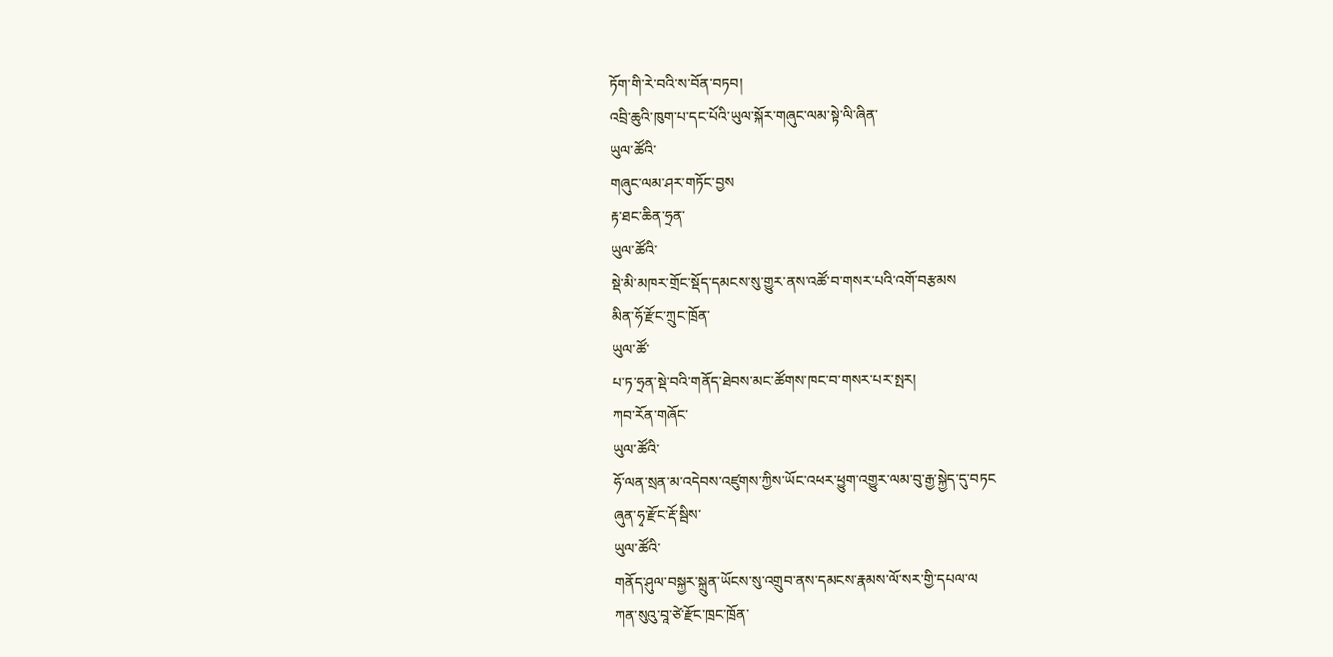ཏོག་གི་རེ་བའི་ས་བོན་བཏབ།
འབྲི་ཆུའི་ཁུག་པ་དང་པོའི་ཡུལ་སྐོར་གཞུང་ལམ་སྟེ་ལི་ཞིན་
ཡུལ་ཚོའི་
གཞུང་ལམ་ཤར་གཏོང་བྱས
རྟ་ཐང་ཆིན་ཧྲན་
ཡུལ་ཚོའི་
སྡེ་མི་མཁར་གྲོང་སྡོད་དམངས་སུ་གྱུར་ནས་འཚོ་བ་གསར་པའི་འགོ་བརྩམས
མིན་ཧོ་རྫོང་ཀྲུང་ཁྲོན་
ཡུལ་ཚོ་
པ་ཏ་ཧྲན་སྡེ་བའི་གནོད་ཐེབས་མང་ཚོགས་ཁང་བ་གསར་པར་སྤར།
ཀབ་རོན་གཞོང་
ཡུལ་ཚོའི་
ཧོ་ལན་སྲན་མ་འདེབས་འཛུགས་ཀྱིས་ཡོང་འཕར་ཕྱུག་འགྱུར་ལམ་བུ་རྒྱ་སྐྱེད་དུ་བཏང
ཞུན་ཧྭ་རྫོང་རྡོ་སྦིས་
ཡུལ་ཚོའི་
གནོད་ཤུལ་བསྐྱར་སྐྲུན་ཡོངས་སུ་འགྲུབ་ནས་དམངས་རྣམས་ལོ་སར་གྱི་དཔལ་ལ
ཀན་སུའུ་བཱ་ཙེ་རྫོང་ཁྲང་ཁྲོན་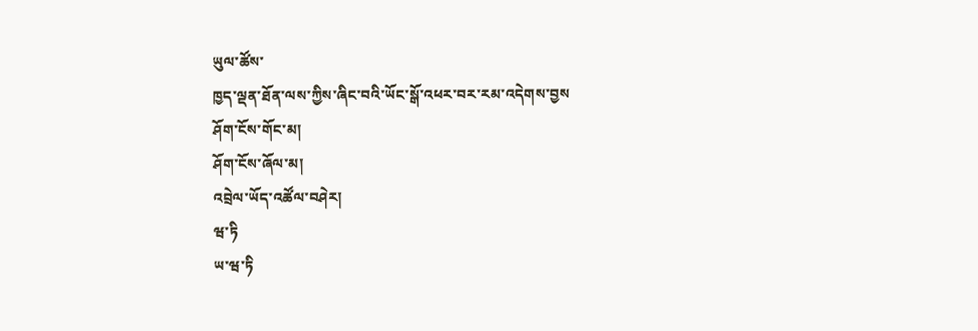ཡུལ་ཚོས་
ཁྱད་ལྡན་ཐོན་ལས་ཀྱིས་ཞིང་བའི་ཡོང་སྒོ་འཕར་བར་རམ་འདེགས་བྱས
ཤོག་ངོས་གོང་མ།
ཤོག་ངོས་ཞོལ་མ།
འབྲེལ་ཡོད་འཚོལ་བཤེར།
ཝ་ཏི
ཡ་ཝ་ཏི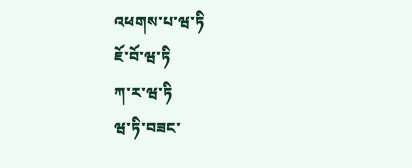འཕགས་པ་ཝ་ཏི
ཇོ་བོ་ཝ་ཏི
ཀ་ར་ཝ་ཏི
ཝ་ཏི་བཟང་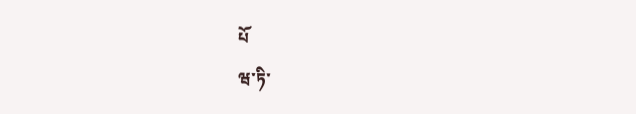པོ
ཝ་ཏི་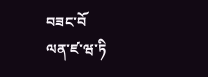བཟང་བོ
ལན་ཛ་ཝ་ཏི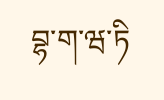བྷ་ག་ཝ་ཏི